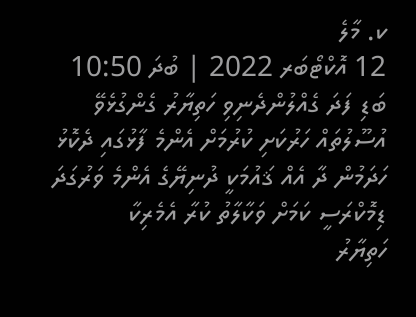ކ. މާލެ
12 އޮކްޓޯބަރ 2022 | ބުދަ 10:50
ބަޑި ފަދަ ގެއްލުންދެނިވި ހަތިޔާރު ގެންގުޅެވޭ އުސޫލުތައް ހަރުކަށި ކުރުމަށް އެންމެ ފާޅުގައި ދެކޮޅު ހަދަމުން ދާ އެއް ޤައުމަކީ ދުނިޔޭގެ އެންމެ ވަރުގަދަ ޑިމޮކްރަސީ ކަމަށް ވަކާލާތު ކުރާ އެމެރިކާ
ހަތިޔާރު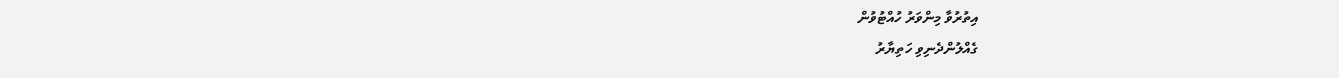އިތުރުވާ މިންވަރު ހުއްޓުވުން
ގެއްލުންދެނިވި ހަތިޔާރު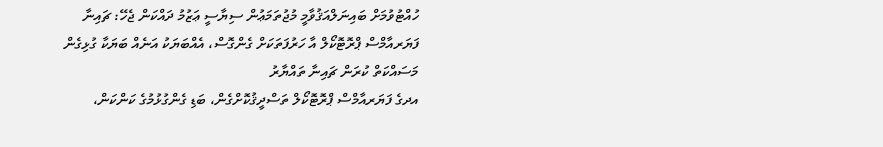ހުއްޓުވުމަށް ބައިނަލްއަޤުވާމީ މުޖުތަމަޢުން ސިޔާސީ ޢަޒުމު ދައްކަން ޖެހޭ: ޗައިނާ
ފަޔަރއާމްސް ޕްރޮޓޮކޯލް އާ ހަރުފަތަކަށް ގެންގޮސް، އެއްބަޔަކު އަނެއް ބަޔަކާ ގުޅިގެން މަސައްކަތް ކުރަން ޗައިނާ ތައްޔާރު
އދގެ ފަޔަރއާމްސް ޕްރޮޓޮކޯލް ތަސްދީޤުކޮށްގެން، ބަޑި ގެންގުޅުމުގެ ކަންކަން،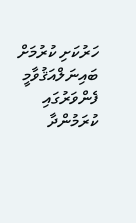ހަރުކަށި ކުރުމަށް ބައިނަލްއަޤުވާމީ ފެންވަރުގައި ކުރަމުންދާ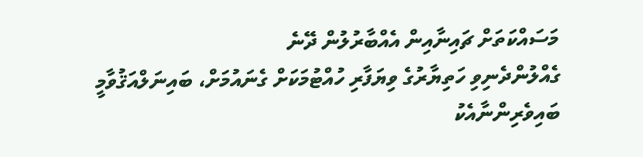މަސައްކަތަށް ޗައިނާއިން އެއްބާރުލުން ދޭނެ
ގެއްލުންދެނިވި ހަތިޔާރުގެ ވިޔަފާރި ހުއްޓުމަކަށް ގެނައުމަށް، ބައިނަލްއަޤުވާމީ ބައިވެރިންނާއެކު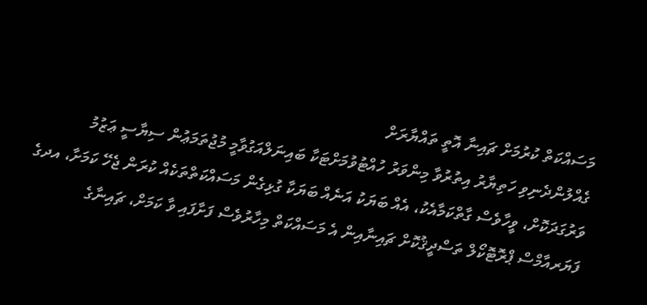މަސައްކަތް ކުރުމަށް ޗައިނާ އޮތީ ތައްޔާރަށް
ގެއްލުންދެނިވި ހަތިޔާރު އިތުރުވާ މިންވަރު ހުއްޓުވުމަށްޓަކާ ބައިނަލްއަގުވާމީ މުޖުތަމަޢުން ސިޔާސީ ޢަޒުމު ވަރުގަދަކޮށް، ވީހާވެސް ގާތްކަމާއެކު، އެއް ބަޔަކު އަނެއް ބަޔަކާ ގުޅިގެން މަސައްކަތްތަކެއް ކުރަން ޖެހޭ ކަމަށާ، އދގެ ފަޔަރއާމްސް ޕްރޮޓޮކޯލް ތަސްދީޤުކޮށް ޗައިނާއިން އެ މަސައްކަތް މިހާރުވެސް ފަށާފައި ވާ ކަމަށް، ޗައިނާގެ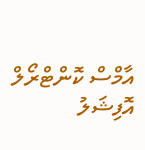އާމްސް ކޮންޓްރޯލް އޮފިޝަލު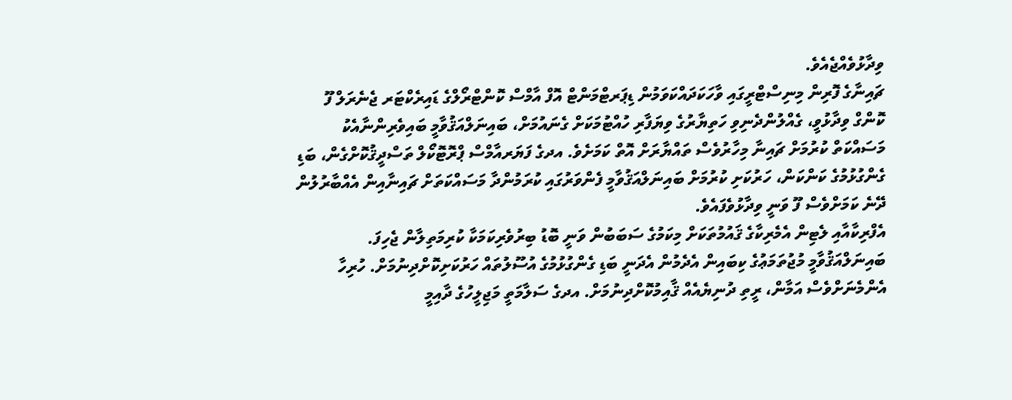ވިދާޅުވެއްޖެއެވެ.
ޗައިނާގެ ފޮރިން މިނިސްޓްރީގައި ވާހަކަދައްކަވަމުން ޑިޕަރޓްމަންޓް އޮފް އާމްސް ކޮންޓްރޯލްގެ ޑައިރެކްޓަރ ޖެނެރަލް ފޫ ކޮންގް ވިދާޅުވީ، ގެއްލުންދެނިވި ހަތިޔާރުގެ ވިޔަފާރި ހުއްޓުމަކަށް ގެނައުމަށް، ބައިނަލްއަޤުވާމީ ބައިވެރިންނާއެކު މަސައްކަތް ކުރުމަށް ޗައިނާ މިހާރުވެސް ތައްޔާރަށް އޮތް ކަމަށެވެ. އދގެ ފަޔަރއާމްސް ޕްރޮޓޮކޯލް ތަސްދީޤުކޮށްގެން، ބަޑި ގެންގުޅުމުގެ ކަންކަން، ހަރުކަށި ކުރުމަށް ބައިނަލްއަޤުވާމީ ފެންވަރުގައި ކުރަމުންދާ މަސައްކަތަށް ޗައިނާއިން އެއްބާރުލުން ދޭނެ ކަމަށްވެސް ފޫ ވަނީ ވިދާޅުވެފައެވެ.
އެފްރިކާއާއި ލެޓިން އެމެރިކާގެ ޤައުމުތަކަށް މިކަމުގެ ސަބަބުން ވަނީ ބޮޑު ބިރުވެރިކަމަކާ ކުރިމަތިލާން ޖެހިފަ. ބައިނަލްއަޤުވާމީ މުޖުތަމަޢުގެ ކިބައިން އެދެމުން އެދަނީ ބަޑި ގެންގުޅުމުގެ އުސޫލުތައް ހަރުކަށިކޮށްދިނުމަށް. ހުރިހާ އެންމެނަށްވެސް އަމާން، ރީތި ދުނިޔެއެއް ޤާއިމުކޮށްދިނުމަށް. އދގެ ސަލާމަތީ މަޖިލީހުގެ ދާއިމީ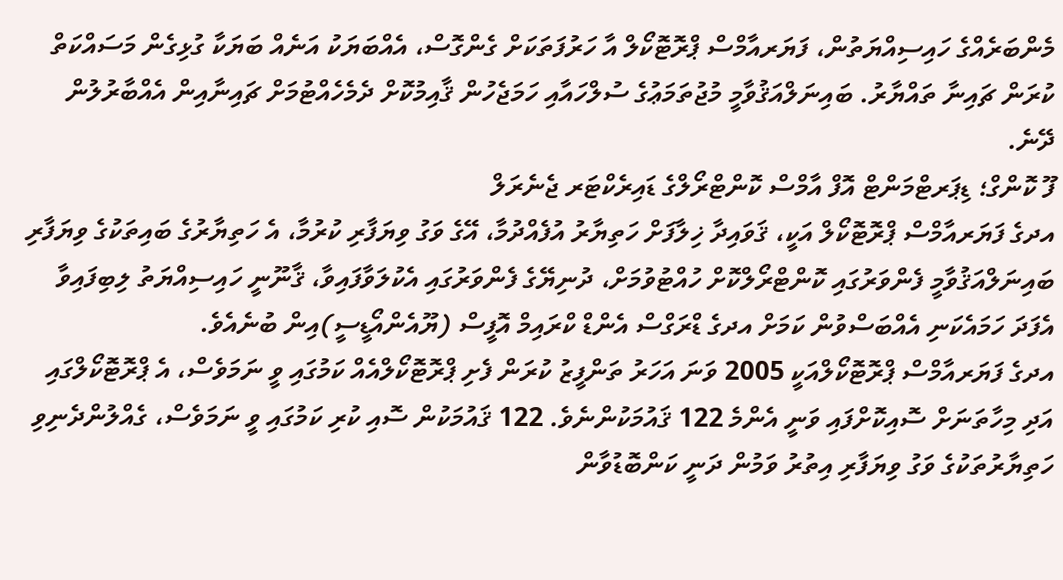މެންބަރެއްގެ ހައިސިއްޔަތުން، ފަޔަރއާމްސް ޕްރޮޓޮކޯލް އާ ހަރުފަތަކަށް ގެންގޮސް، އެއްބަޔަކު އަނެއް ބަޔަކާ ގުޅިގެން މަސައްކަތް ކުރަން ޗައިނާ ތައްޔާރު. ބައިނަލްއަޤުވާމީ މުޖުތަމަޢުގެ ސުލްހައާއި ހަމަޖެހުން ޤާއިމުކޮށް ދެމެހެއްޓުމަށް ޗައިނާއިން އެއްބާރުލުން ދޭނެ.
ފޫ ކޮންގް؛ ޑިޕަރޓްމަންޓް އޮފް އާމްސް ކޮންޓްރޯލްގެ ޑައިރެކްޓަރ ޖެނެރަލް
އދގެ ފަޔަރއާމްސް ޕްރޮޓޮކޯލް އަކީ، ޤަވައިދާ ޚިލާފަށް ހަތިޔާރު އުފެއްދުމާ، އޭގެ ވަގު ވިޔަފާރި ކުރުމާ، އެ ހަތިޔާރުގެ ބައިތަކުގެ ވިޔަފާރި ބައިނަލްއަޤުވާމީ ފެންވަރުގައި ކޮންޓްރޯލްކޮށް ހުއްޓުވުމަށް، ދުނިޔޭގެ ފެންވަރުގައި އެކުލަވާފައިވާ، ޤާނޫނީ ހައިސިއްޔަތު ލިބިފައިވާ އެފަދަ ހަމައެކަނި އެއްބަސްވުން ކަމަށް އދގެ ޑްރަގްސް އެންޑް ކްރައިމް އޮފީސް (ޔޫއެންއޯޑީސީ)އިން ބުނެއެވެ.
އދގެ ފަޔަރއާމްސް ޕްރޮޓޮކޯލްއަކީ 2005 ވަނަ އަހަރު ތަންފީޒު ކުރަން ފެށި ޕްރޮޓޮކޯލްއެއް ކަމުގައި ވީ ނަމަވެސް، އެ ޕްރޮޓޮކޯލްގައި އަދި މިހާތަނަށް ސޮއިކޮށްފައި ވަނީ އެންމެ 122 ޤައުމަކުންނެވެ. 122 ޤައުމަކުން ސޮއި ކުރި ކަމުގައި ވީ ނަމަވެސް، ގެއްލުންދެނިވި ހަތިޔާރުތަކުގެ ވަގު ވިޔަފާރި އިތުރު ވަމުން ދަނީ ކަންބޮޑުވާން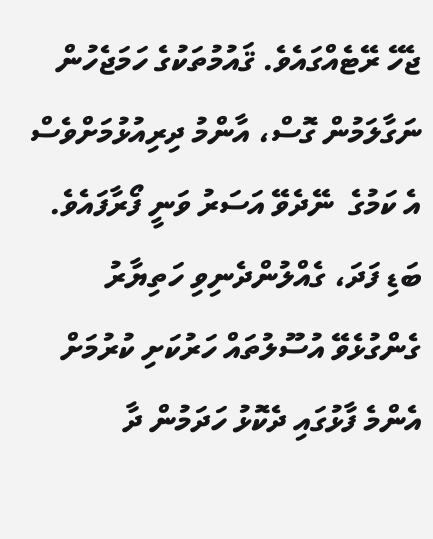ޖެހޭ ރޭޓެއްގައެވެ. ޤައުމުތަކުގެ ހަމަޖެހުން ނަގާލަމުން ގޮސް، އާންމު ދިރިއުޅުމަށްވެސް އެ ކަމުގެ  ނޭދެވޭ އަސަރު ވަނީ ފޯރާފައެވެ.
ބަޑި ފަދަ، ގެއްލުންދެނިވި ހަތިޔާރު ގެންގުޅެވޭ އުސޫލުތައް ހަރުކަށި ކުރުމަށް އެންމެ ފާޅުގައި ދެކޮޅު ހަދަމުން ދާ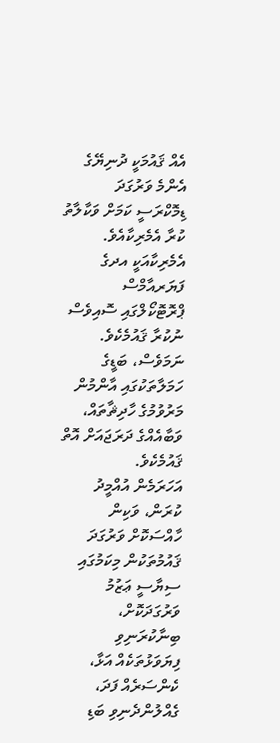އެއް ޤައުމަކީ ދުނިޔޭގެ އެންމެ ވަރުގަދަ ޑިމޮކްރަސީ ކަމަށް ވަކާލާތު ކުރާ އެމެރިކާއެވެ. އެމެރިކާއަކީ އދގެ ފަޔަރއާމްސް ޕްރޮޓޮކޯލްގައި ސޮއިވެސް ނުކުރާ ޤައުމެކެވެ. ނަމަވެސް، ބަޑީގެ ހަމަލާތަކުގައި އާންމުން މަރުވުމުގެ ހާދިޘާތައް، ވަބާއެއްގެ ދަރަޖައަށް އޮތް ޤައުމެކެވެ.
އަހަރަމެން އުއްމީދު ކުރަން، ވަކިން ހާއްސަކޮށް ވަރުގަދަ ޤައުމުތަކުން މިކަމުގައި ސިޔާސީ ޢަޒުމު ވަރުގަދަކޮށް، ބިނާކުރަނިވި ފިޔަވަޅުތަކެއް އަޅާ، ކެންސަރެއް ފަދަ، ގެއްލުންދެނިވި ބަޑި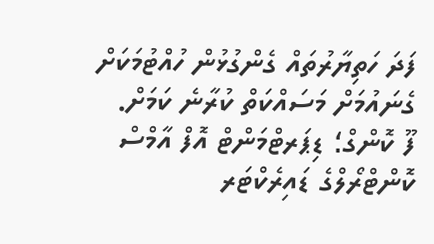ފަދަ ހަތިޔާރުތައް ގެންގުޅުން ހުއްޓުމަކަށް ގެނައުމަށް މަސައްކަތް ކުރާނެ ކަމަށް.
ފޫ ކޮންގް؛ ޑިޕަރޓްމަންޓް އޮފް އާމްސް ކޮންޓްރޯލްގެ ޑައިރެކްޓަރ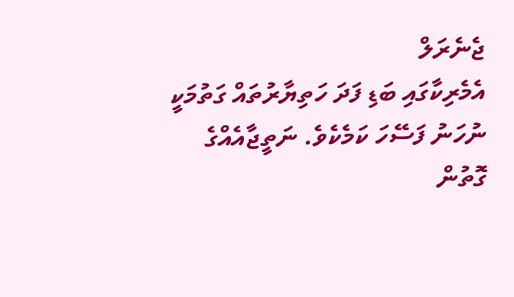ޖެނެރަލް
އެމެރިކާގައި ބަޑި ފަދަ ހަތިޔާރުތައް ގަތުމަކީ ނުހަނު ފަސޭހަ ކަމެކެވެ. ނަތީޖާއެއްގެ ގޮތުން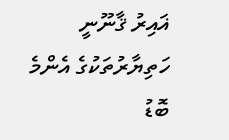ޣައިރު ޤާނޫނީ ހަތިޔާރުތަކުގެ އެންމެ ބޮޑު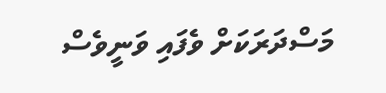މަސްދަރަކަށް ވެފައި ވަނީވެސް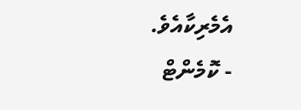އެމެރިކާއެވެ.
- ކޮމެންޓް